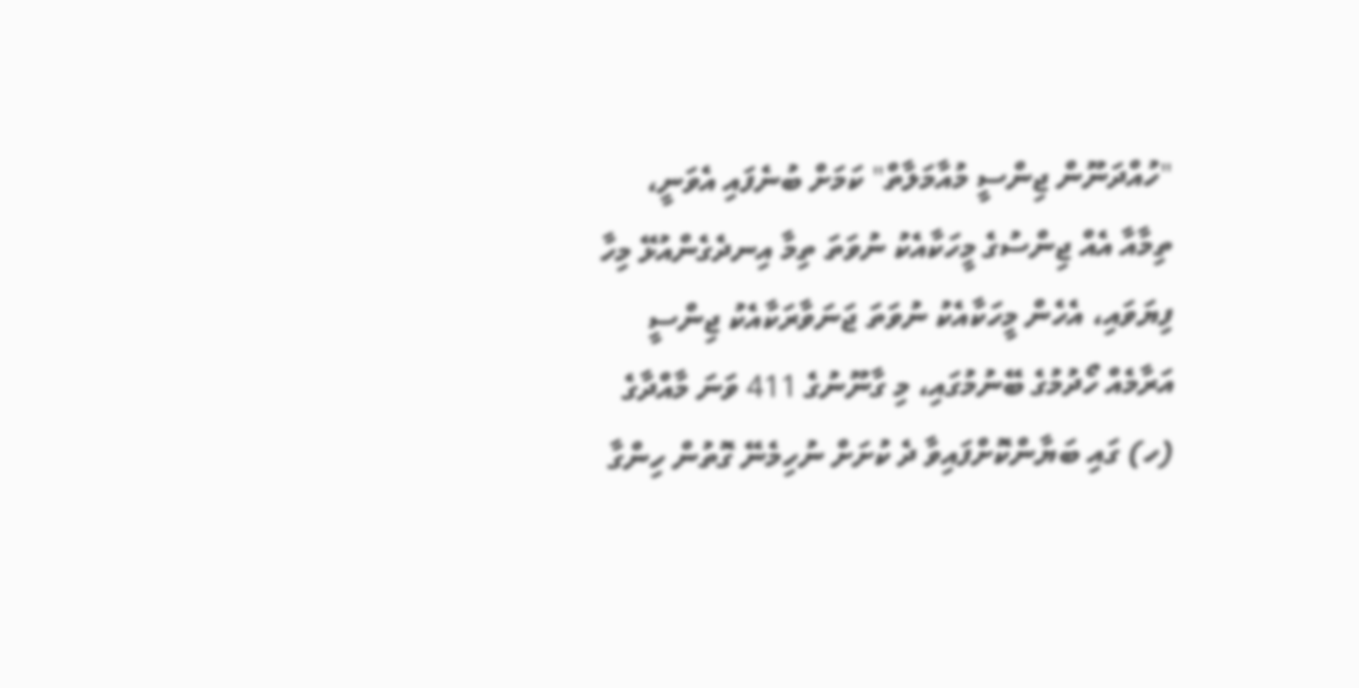"ހުއްދަނޫން ޖިންސީ މުއާމަލާތް" ކަމަށް ބުނެފައި އެވަނީ، ތިމާއާ އެއް ޖިންސުގެ މީހަކާއެކު ނުވަތަ ތިމާ އިނދެގެންއުޅޭ މިހާ ފިޔަވައި، އެހެން މީހަކާއެކު ނުވަތަ ޖަނަވާރަކާއެކު ޖިންސީ އަރާމެއް ހޯދުމުގެ ބޭނުމުގައި، މި ގާނޫނުގެ 411 ވަނަ މާއްދާގެ (ހ) ގައި ބަޔާންކޮށްފައިވާ ދެ ކުށަށް ނުހިމެނޭ ގޮތުން ހިންގާ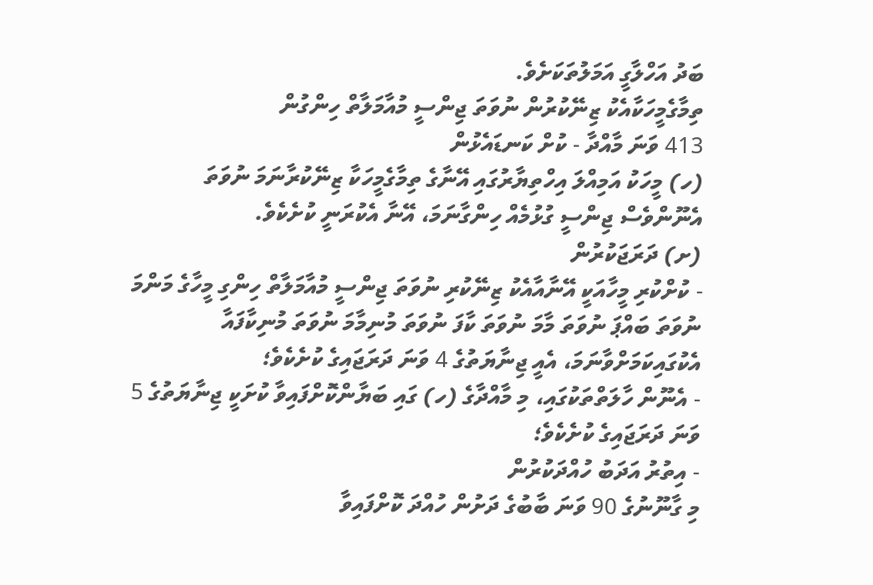ބަދު އަހްލާގީ އަމަލުތަކަށެވެ.
ތިމާގެމީހަކާއެކު ޒިނޭކުރުން ނުވަތަ ޖިންސީ މުއާމަލާތް ހިންގުން
413 ވަނަ މާއްދާ - ކުށް ކަނޑައެޅުން
(ހ) މީހަކު އަމިއްލަ އިހްތިޔާރުގައި އޭނާގެ ތިމާގެމީހަކާ ޒިނޭކުރާނަމަ ނުވަތަ އެނޫންވެސް ޖިންސީ ގުޅުމެއް ހިންގާނަމަ، އޭނާ އެކުރަނީ ކުށެކެވެ.
(ށ) ދަރަޖަކުރުން
- ކުށްކުރި މީހާއަކީ އޭނާއާއެކު ޒިނޭކުރި ނުވަތަ ޖިންސީ މުއާމަލާތް ހިންގި މީހާގެ މަންމަ ނުވަތަ ބައްޕަ ނުވަތަ މާމަ ނުވަތަ ކާފަ ނުވަތަ މުނިމާމަ ނުވަތަ މުނިކާފައާ އެކުގައިކަމަށްވާނަމަ، އެއީ ޖިނާޔަތުގެ 4 ވަނަ ދަރަޖައިގެ ކުށެކެވެ؛
- އެނޫން ހާލަތްތަކުގައި، މި މާއްދާގެ (ހ) ގައި ބަޔާންކޮށްފައިވާ ކުށަކީ ޖިނާޔަތުގެ 5 ވަނަ ދަރަޖައިގެ ކުށެކެވެ؛
- އިތުރު އަދަބު ހުއްދަކުރުން
މި ގާނޫނުގެ 90 ވަނަ ބާބުގެ ދަށުން ހުއްދަ ކޮށްފައިވާ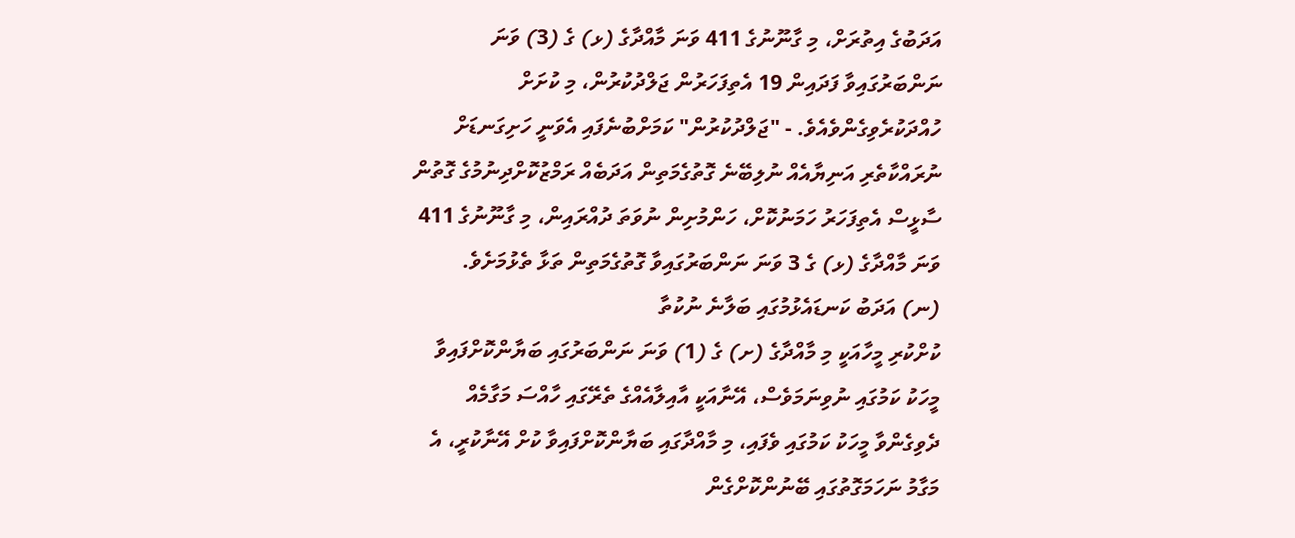އަދަބުގެ އިތުރަށް، މި ގާނޫނުގެ 411 ވަނަ މާއްދާގެ (ޅ) ގެ (3) ވަނަ ނަންބަރުގައިވާ ފަދައިން 19 އެތިފަހަރުން ޖަލްދުކުރުން، މި ކުށަށް ހުއްދަކުރެވިގެންވެއެވެ. - "ޖަލްދުކުރުން" ކަމަށްބުނެފައި އެވަނީ ހަށިގަނޑަށް ނުރައްކާތެރި އަނިޔާއެއް ނުލިބޭނެ ގޮތުގެމަތިން އަދަބެއް ރަމްޒުކޮށްދިނުމުގެ ގޮތުން ސާޅީސް އެތިފަހަރު ހަމަނުކޮށް، ހަންމުށިން ނުވަތަ ދުއްރައިން، މި ގާނޫނުގެ 411 ވަނަ މާއްދާގެ (ޅ) ގެ 3 ވަނަ ނަންބަރުގައިވާ ގޮތުގެމަތިން ތަޅާ ތެޅުމަށެވެ.
(ނ) އަދަބު ކަނޑައެޅުމުގައި ބަލާނެ ނުކުތާ
ކުށްކުރި މީހާއަކީ މި މާއްދާގެ (ށ) ގެ (1) ވަނަ ނަންބަރުގައި ބަޔާންކޮށްފައިވާ މީހަކު ކަމުގައި ނުވިނަމަވެސް، އޭނާއަކީ އާއިލާއެއްގެ ތެރޭގައި ހާއްސަ މަގާމެއް ދެވިގެންވާ މީހަކު ކަމުގައި ވެފައި، މި މާއްދާގައި ބަޔާންކޮށްފައިވާ ކުށް އޭނާކުރީ، އެ މަގާމު ނަހަމަގޮތުގައި ބޭނުންކޮށްގެން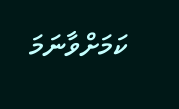ކަމަށްވާނަމަ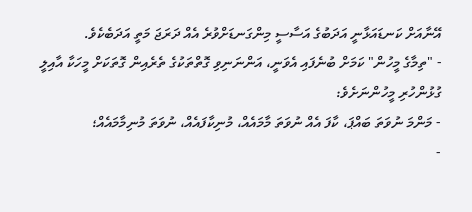އޭނާއަށް ކަނޑައަޅާނީ އަދަބުގެ އަސާސީ މިންގަނޑަށްވުރެ އެއް ދަރަޖަ މަތީ އަދަބެކެވެ.
- "ތިމާގެ މީހުން" ކަމަށް ބުނެފައި އެވަނީ، އަންނަނިވި ގޮތްތަކުގެ ތެރެއިން ގޮތަކަށް މީހަކާ އާއިލީ ގުޅުންހުރި މީހުންނަށެވެ:
- މަންމަ ނުވަތަ ބައްޕަ، ކާފަ އެއް ނުވަތަ މާމައެއް، މުނިކާފައެއް، ނުވަތަ މުނިމާމައެއް؛
-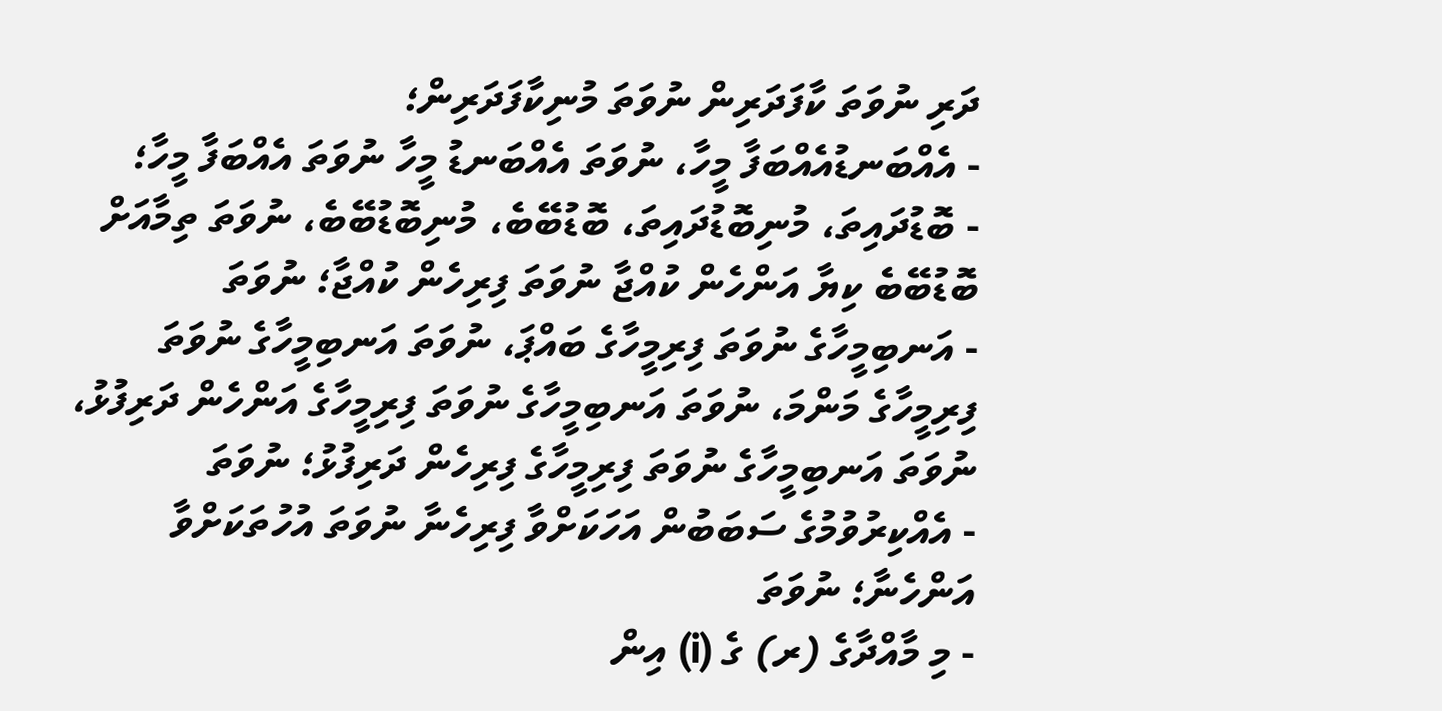ދަރި ނުވަތަ ކާފަދަރިން ނުވަތަ މުނިކާފަދަރިން؛
- އެއްބަނޑުއެއްބަފާ މީހާ، ނުވަތަ އެއްބަނޑު މީހާ ނުވަތަ އެއްބަފާ މީހާ؛
- ބޮޑުދައިތަ، މުނިބޮޑުދައިތަ، ބޮޑުބޭބެ، މުނިބޮޑުބޭބެ، ނުވަތަ ތިމާއަށް ބޮޑުބޭބެ ކިޔާ އަންހެން ކުއްޖާ ނުވަތަ ފިރިހެން ކުއްޖާ؛ ނުވަތަ
- އަނބިމީހާގެ ނުވަތަ ފިރިމީހާގެ ބައްޕަ، ނުވަތަ އަނބިމީހާގެ ނުވަތަ ފިރިމީހާގެ މަންމަ، ނުވަތަ އަނބިމީހާގެ ނުވަތަ ފިރިމީހާގެ އަންހެން ދަރިފުޅު، ނުވަތަ އަނބިމީހާގެ ނުވަތަ ފިރިމީހާގެ ފިރިހެން ދަރިފުޅު؛ ނުވަތަ
- އެއްކިރުވުމުގެ ސަބަބުން އަހަކަށްވާ ފިރިހެނާ ނުވަތަ އުހުތަކަށްވާ އަންހެނާ؛ ނުވަތަ
- މި މާއްދާގެ (ރ) ގެ (i) އިން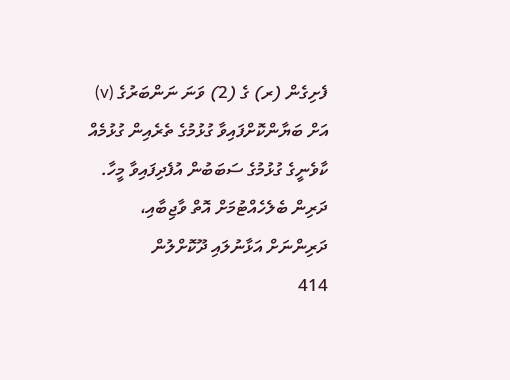ފެށިގެން (ރ) ގެ (2) ވަނަ ނަންބަރުގެ (v) އަށް ބަޔާންކޮށްފައިވާ ގުޅުމުގެ ތެރެއިން ގުޅުމެއް ކާވެނީގެ ގުޅުމުގެ ސަބަބުން އުފެދިފައިވާ މީހާ.
ދަރިން ބެލެހެއްޓުމަށް އޮތް ވާޖިބާއި، ދަރިންނަށް އަޅާނުލައި ދޫކޮށްލުން
414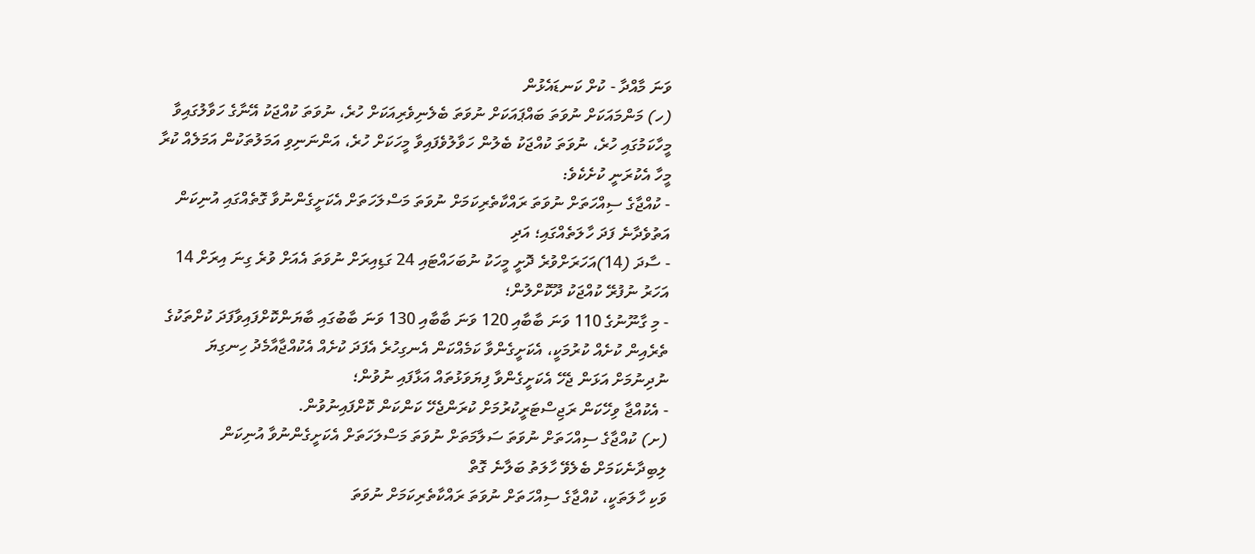ވަނަ މާއްދާ - ކުށް ކަނޑައެޅުން
(ހ) މަންމައަކަށް ނުވަތަ ބައްޕައަކަށް ނުވަތަ ބެލެނިވެރިއަކަށް ހުރެ، ނުވަތަ ކުއްޖަކު އޭނާގެ ހަވާލުގައިވާ މީހާކަމުގައި ހުރެ، ނުވަތަ ކުއްޖަކު ބެލުން ހަވާލުވެފައިވާ މީހަކަށް ހުރެ، އަންނަނިވި އަމަލުތަކުން އަމަލެއް ކުރާ މީހާ އެކުރަނީ ކުށެކެވެ:
- ކުއްޖާގެ ސިއްހަތަށް ނުވަތަ ރައްކާތެރިކަމަށް ނުވަތަ މަސްލަހަތަށް އެކަށީގެންނުވާ ގޮތެއްގައި އުނިކަން އަތުވެދާނެ ފަދަ ހާލަތެއްގައި؛ އަދި
- ސާދަ (14)އަހަރަށްވުރެ ދޮށީ މީހަކު ނުބަހައްޓައި 24 ގަޑިއިރަށް ނުވަތަ އެއަށް ވުރެ ގިނަ އިރަށް 14 އަހަރު ނުފުރޭ ކުއްޖަކު ދޫކޮށްލުން؛
- މި ގާނޫނުގެ 110 ވަނަ ބާބާއި 120 ވަނަ ބާބާއި 130 ވަނަ ބާބުގައި ބާޔަންކޮށްފައިވާފަދަ ކުށްތަކުގެ ތެރެއިން ކުށެއް ކުރުމަކީ، އެކަށީގެންވާ ކަމެއްކަން އެނގިހުރެ އެފަދަ ކުށެއް އެކުއްޖާއާމެދު ހިނގިޔަ ނުދިނުމަށް އަޅަން ޖެހޭ އެކަށީގެންވާ ފިޔަވަޅުތައް އަޅާފައި ނުވުން؛
- އެކުއްޖާ ވިހޭކަން ރަޖިސްޓަރީކުރުމަށް ކުރަންޖެހޭ ކަންކަން ކޮށްފައިނުވުން.
(ށ) ކުއްޖާގެ ސިއްހަތަށް ނުވަތަ ސަލާމަތަށް ނުވަތަ މަސްލަހަތަށް އެކަށީގެންނުވާ އުނިކަން ލިބިދާނެކަމަށް ބެލެވޭ ހާލަތު ބަލާނެ ގޮތް
ވަކި ހާލަތަކީ، ކުއްޖާގެ ސިއްހަތަށް ނުވަތަ ރައްކާތެރިކަމަށް ނުވަތަ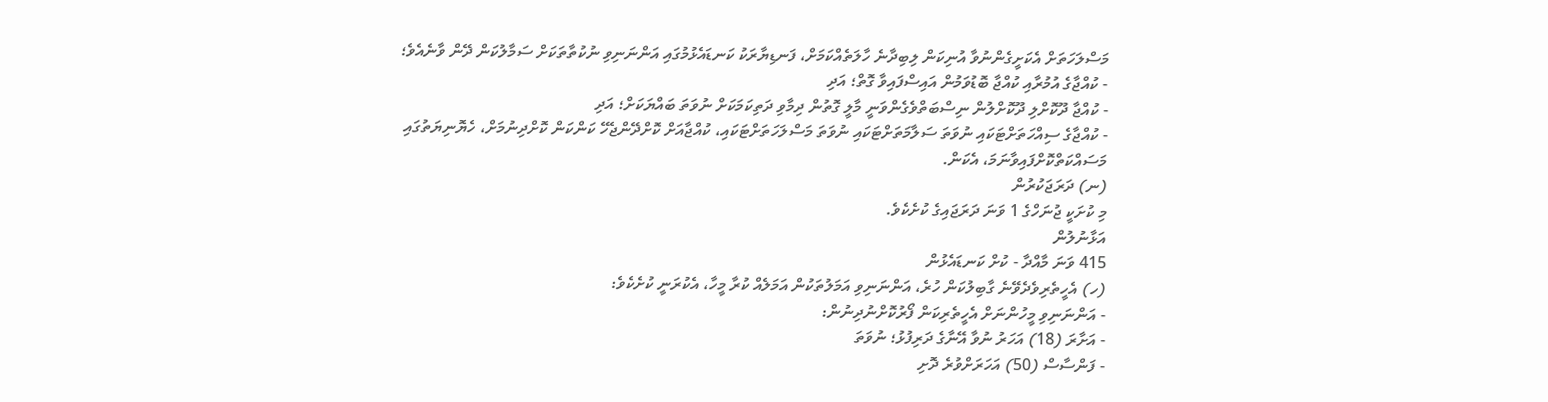މަސްލަހަތަށް އެކަށީގެންނުވާ އުނިކަން ލިބިދާނެ ހާލަތެއްކަމަށް، ފަނޑިޔާރަކު ކަނޑައެޅުމުގައި އަންނަނިވި ނުކުތާތަކަށް ސަމާލުކަން ދޭން ވާނެއެވެ؛
- ކުއްޖާގެ އުމުރާއި ކުއްޖާ ބޮޑުވަމުން އައިސްފައިވާ ގޮތް؛ އަދި
- ކުއްޖާ ދޫކޮށްލި ދޫކޮށްލުން ނިސްބަތްވެގެންވަނީ މާލީ ގޮތުން ދިމާވި ދަތިކަމަކަށް ނުވަތަ ބައްޔަކަށް؛ އަދި
- ކުއްޖާގެ ސިއްހަތަށްޓަކައި ނުވަތަ ސަލާމަތަށްޓަކައި ނުވަތަ މަސްލަހަތަށްޓަކައި، ކުއްޖާއަށް ކޮށްދޭންޖެހޭ ކަންކަން ކޮށްދިނުމަށް، ހެޔޮނިޔަތުގައި މަސައްކަތްކޮށްފައިވާނަމަ، އެކަން.
(ނ) ދަރަޖަކުރުން
މި ކުށަކީ ޖުނަހްގެ 1 ވަނަ ދަރަޖައިގެ ކުށެކެވެ.
އަޅާނުލުން
415 ވަނަ މާއްދާ - ކުށް ކަނޑައެޅުން
(ހ) އެހީތެރިވެދެވޭނެ ގާބިލުކަން ހުރެ، އަންނަނިވި އަމަލުތަކުން އަމަލެއް ކުރާ މީހާ، އެކުރަނީ ކުށެކެވެ:
- އަންނަނިވި މީހުންނަށް އެހީތެރިކަން ފޯރުކޮށްނުދިނުން:
- އަށާރަ (18) އަހަރު ނުވާ އޭނާގެ ދަރިފުޅު؛ ނުވަތަ
- ފަންސާސް (50) އަހަރަށްވުރެ ދޮށި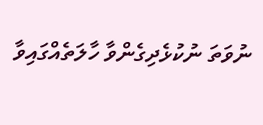ނުވަތަ ނުކުޅެދިގެންވާ ހާލަތެއްގައިވާ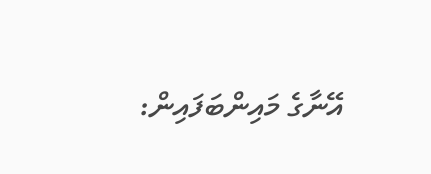އޭނާގެ މައިންބަފައިން: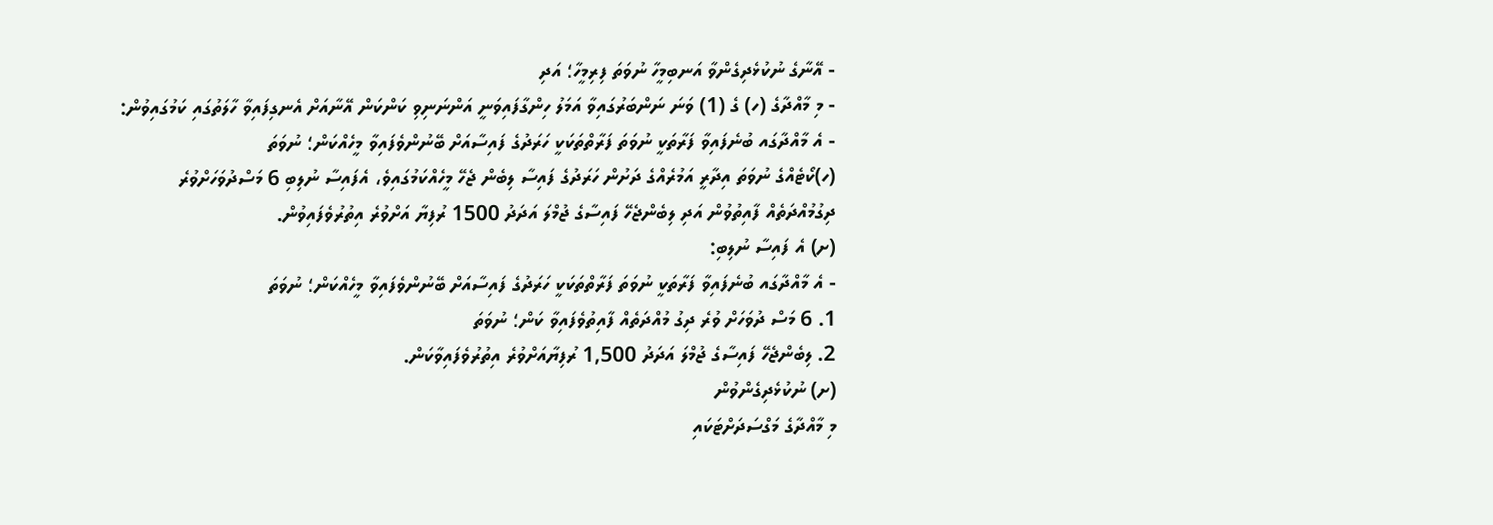- އޭނާގެ ނުކުޅެދިގެންވާ އަނބިމީހާ ނުވަތަ ފިރިމީހާ؛ އަދި
- މި މާއްދާގެ (ހ) ގެ (1) ވަނަ ނަންބަރުގައިވާ އަމަލު ހިންގާފައިވަނީ އަންނަނިވި ކަންކަން އޭނާއަށް އެނގިފައިވާ ހާލަތުގައި ކަމުގައިވުން:
- އެ މާއްދާގައ ބުނެފައިވާ ފަރާތަކީ ނުވަތަ ފަރާތްތަކަކީ ހަރަދުގެ ފައިސާއަށް ބޭނުންވެފައިވާ މީހެއްކަން؛ ނުވަތަ
(ހ)ކޯޓެއްގެ ނުވަތަ އިދާރީ އަމުރެއްގެ ދަށުން ހަރަދުގެ ފައިސާ ލިބެން ޖެހޭ މީހެއްކަމުގައިވެ، އެފައިސާ ނުލިބި 6 މަސްދުވަހަށްވުރެ ދިގުމުއްދަތެއް ފާއިތުވުން އަދި ލިބެންޖެހޭ ފައިސާގެ ޖުމްލަ އަދަދު 1500 ރުފިޔާ އަށްވުރެ އިތުރުވެފައިވުން.
(ށ) އެ ފައިސާ ނުލިބި:
- އެ މާއްދާގައ ބުނެފައިވާ ފަރާތަކީ ނުވަތަ ފަރާތްތަކަކީ ހަރަދުގެ ފައިސާއަށް ބޭނުންވެފައިވާ މީހެއްކަން؛ ނުވަތަ
1. 6 މަސް ދުވަހަށް ވުރެ ދިގު މުއްދަތެއް ފާއިތުވެފައިވާ ކަން؛ ނުވަތަ
2. ލިބެންޖެހޭ ފައިސާގެ ޖުމްލަ އަދަދު 1,500 ރުފިޔާއަށްވުރެ އިތުރުވެފައިވާކަން.
(ށ) ނުކުޅެދިގެންވުން
މި މާއްދާގެ މަގްސަދަށްޓަކައި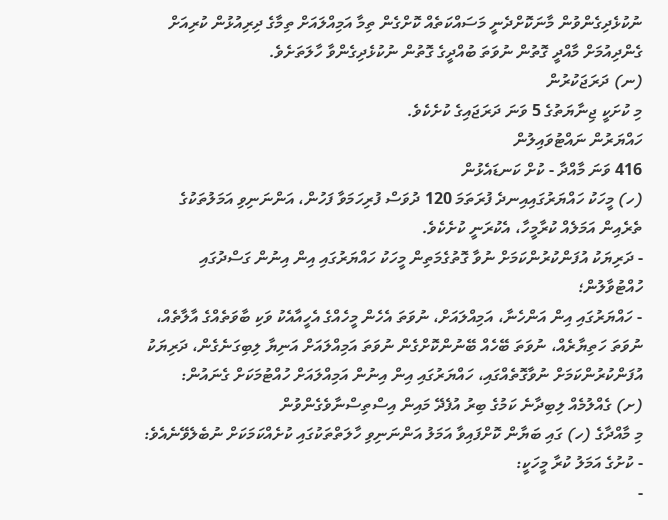ނުކުޅެދިގެންވުން މާނަކޮށްދެނީ މަސައްކަތެއް ކޮށްގެން ތިމާ އަމިއްލައަށް ތިމާގެ ދިރިއުޅުން ކުރިއަށް ގެންދިއުމަށް މާއްދީ ގޮތުން ނުވަތަ ބުއްދީގެ ގޮތުން ނުކުޅެދިގެންވާ ހާލަތަށެވެ.
(ނ) ދަރަޖަކުރުން
މި ކުށަކީ ޖިނާޔަތުގެ 5 ވަނަ ދަރަޖައިގެ ކުށެކެވެ.
ހައްޔަރުން ނައްޓުވައިލުން
416 ވަނަ މާއްދާ - ކުށް ކަނޑައެޅުން
(ހ) މީހަކު ހައްޔަރުގައިއިނދެ ފުރަތަމަ 120 ދުވަސް ފުރިހަމަވާ ފަހުން، އަންނަނިވި އަމަލުތަކުގެ ތެރެއިން އަމަލެއް ކުރާމީހާ، އެކުރަނީ ކުށެކެވެ.
- ދަރިޔަކު އުފަންކުރުންކަމަށް ނުވާ ގޮތުގެމަތިން މީހަކު ހައްޔަރުގައި އިން އިނުން ގަސްދުގައި ހުއްޓުވާލުން؛
- ހައްޔަރުގައި އިން އަންހެނާ، އަމިއްލައަށް، ނުވަތަ އެހެން މީހެއްގެ އެހީއާއެކު ވަކި ބާވަތެއްގެ އާލާތެއް، ނުވަތަ ހަތިޔާރެއް، ނުވަތަ ބޭހެއް ބޭނުންކޮށްގެން ނުވަތަ އަމިއްލައަށް އަނިޔާ ލިބިގަނެގެން، ދަރިޔަކު އުފަންކުރުންކަމަށް ނުވާގޮތެއްގައި، ހައްޔަރުގައި އިން އިނުން އަމިއްލައަށް ހުއްޓުމަކަށް ގެނައުން:
(ށ) ގެއްލުމެއް ލިބިދާނެ ކަމުގެ ބިރު އުފެދޭ މައިން އިސްތިސްނާވެގެންވުން
މި މާއްދާގެ (ހ) ގައި ބަޔާން ކޮށްފައިވާ އަމަލު އަންނަނިވި ހާލަތްތަކުގައި ކުށެއްކަމަކަށް ނުބެލެވޭނެއެވެ:
- ކުށުގެ އަމަލު ކުރާ މީހަކީ:
-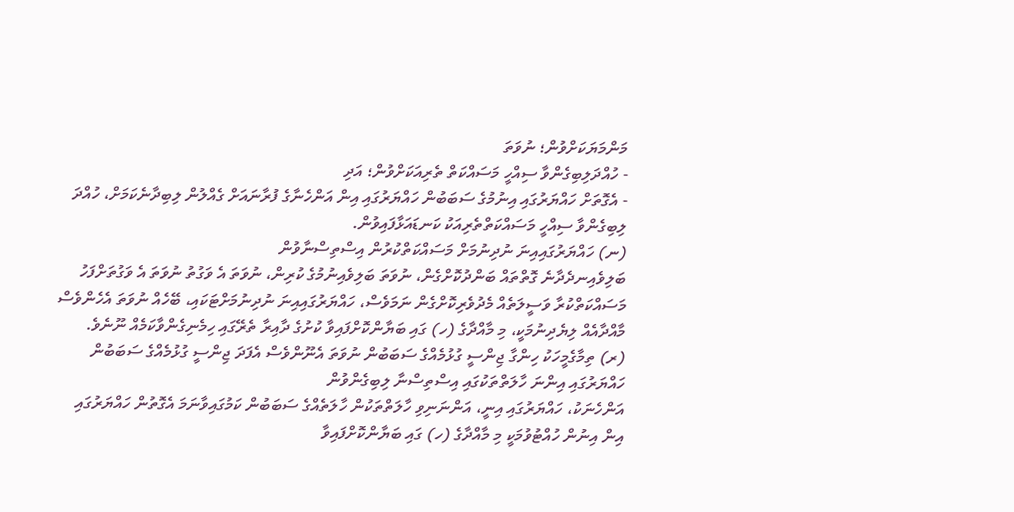މަންމަޔަކަށްވުން؛ ނުވަތަ
- ހުއްދަލިބިގެންވާ ސިއްހީ މަސައްކަތް ތެރިއަކަށްވުން؛ އަދި
- އެގޮތަށް ހައްޔަރުގައި އިނުމުގެ ސަބަބުން ހައްޔަރުގައި އިން އަންހެނާގެ ފުރާނައަށް ގެއްލުން ލިބިދާނެކަމަށް، ހުއްދަ ލިބިގެންވާ ސިއްހީ މަސައްކަތްތެރިއަކު ކަނޑައަޅާފައިވުން.
(ނ) ހައްޔަރުގައިއިނަ ނުދިނުމަށް މަސައްކަތްކުރުން އިސްތިސްނާވުން
ބަލިވެއިނދެދާނެ ގޮތްތައް ބަންދުކޮށްގެން، ނުވަތަ ބަލިވެއިނުމުގެ ކުރިން، ނުވަތަ އެ ވަގުތު ނުވަތަ އެ ވަގުތަށްފަހު މަސައްކަތްކުރާ ވަސީލަތެއް މެދުވެރިކޮށްގެން ނަމަވެސް، ހައްޔަރުގައިއިނަ ނުދިނުމަށްޓަކައި، ބޭހެއް ނުވަތަ އެހެންވެސް މާއްދާއެއް ލިޔެދިނުމަކީ، މި މާއްދާގެ (ހ) ގައި ބަޔާންކޮށްފައިވާ ކުށުގެ ދާއިރާ ތެރޭގައި ހިމެނިގެންވާކަމެއް ނޫނެވެ.
(ރ) ތިމާގެމީހަކު ހިންގާ ޖިންސީ ގުޅުމެއްގެ ސަބަބުން ނުވަތަ އެނޫންވެސް އެފަދަ ޖިންސީ ގުޅުމެއްގެ ސަބަބުން ހައްޔަރުގައި އިންނަ ހާލަތްތަކުގައި އިސްތިސްނާ ލިބިގެންވުން
އަންހެނަކު، ހައްޔަރުގައި އިނީ، އަންނަނިވި ހާލަތްތަކުން ހާލަތެއްގެ ސަބަބުން ކަމުގައިވާނަމަ އެގޮތުން ހައްޔަރުގައި އިން އިނުން ހުއްޓުވުމަކީ މި މާއްދާގެ (ހ) ގައި ބަޔާންކޮށްފައިވާ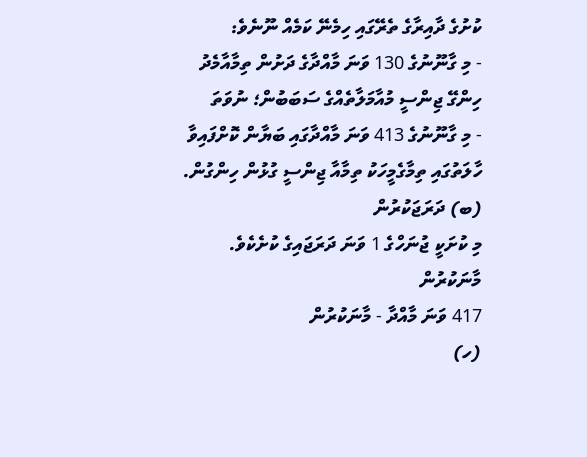ކުށުގެ ދާއިރާގެ ތެރޭގައި ހިމެނޭ ކަމެއް ނޫނެވެ:
- މި ގާނޫނުގެ 130 ވަނަ މާއްދާގެ ދަށުން ތިމާއާމެދު ހިންގޭ ޖިންސީ މުއާމަލާތެއްގެ ސަބަބުން؛ ނުވަތަ
- މި ގާނޫނުގެ 413 ވަނަ މާއްދާގައި ބަޔާން ކޮށްފައިވާ ހާލަތުގައި ތިމާގެމީހަކު ތިމާއާ ޖިންސީ ގުޅުން ހިންގުން.
(ބ) ދަރަޖަކުރުން
މި ކުށަކީ ޖުނަހްގެ 1 ވަނަ ދަރަޖައިގެ ކުށެކެވެ.
މާނަކުރުން
417 ވަނަ މާއްދާ - މާނަކުރުން
(ހ)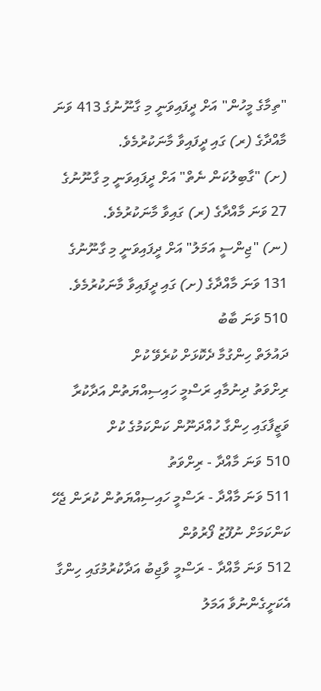"ތިމާގެ މީހުން" އަށް ދީފައިވަނީ މި ގާނޫނުގެ 413 ވަނަ މާއްދާގެ (ރ) ގައި ދީފައިވާ މާނަކުރުމެވެ.
(ށ) "ގާބިލުކަން ނެތް" އަށް ދީފައިވަނީ މި ގާނޫނުގެ 27 ވަނަ މާއްދާގެ (ރ) ގައިވާ މާނަކުރުމެވެ.
(ނ) "ޖިންސީ އަމަލު" އަށް ދީފައިވަނީ މި ގާނޫނުގެ 131 ވަނަ މާއްދާގެ (ށ) ގައި ދީފައިވާ މާނަކުރުމެވެ.
510 ވަނަ ބާބު
ދައުލަތް ހިންގުމާ ދެކޮޅަށް ކުރެވޭ ކުށް
ރިށްވަތު ދިނުމާއި ރަސްމީ ހައިސިއްޔަތުން އަދާކުރާ ވަޒީފާގައި ހިންގާ ހުއްދަނޫން ކަންކަމުގެ ކުށް
510 ވަނަ މާއްދާ - ރިށްވަތު
511 ވަނަ މާއްދާ - ރަސްމީ ހައިސިއްޔަތުން ކުރަން ޖެހޭ ކަންކަމަށް ނުފޫޒު ފޯރުވުން
512 ވަނަ މާއްދާ - ރަސްމީ ވާޖިބު އަދާކުރުމުގައި ހިންގާ އެކަށީގެންނުވާ އަމަލު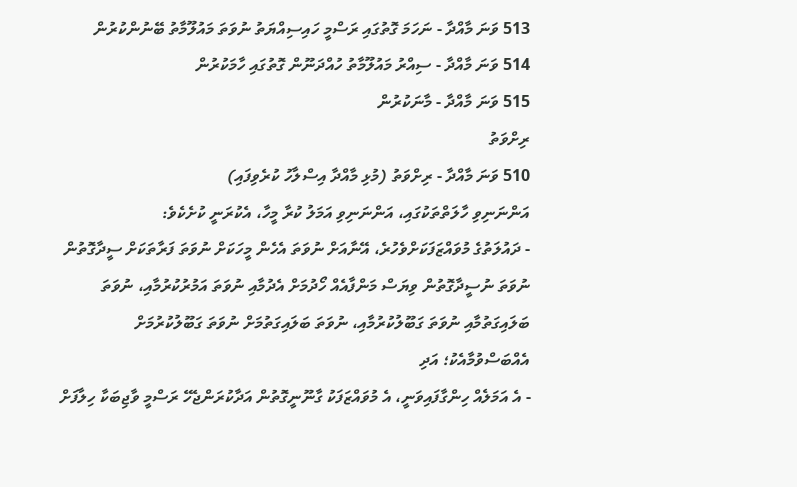513 ވަނަ މާއްދާ - ނަހަމަ ގޮތުގައި ރަސްމީ ހައިސިއްޔަތު ނުވަތަ މައުލޫމާތު ބޭނުންކުރުން
514 ވަނަ މާއްދާ - ސިއްރު މައުލޫމާތު ހުއްދަނޫން ގޮތުގައި ހާމަކުރުން
515 ވަނަ މާއްދާ - މާނަކުރުން
ރިށްވަތު
510 ވަނަ މާއްދާ - ރިށްވަތު (މުޅި މާއްދާ އިސްލާހު ކުރެވިފައި)
އަންނަނިވި ހާލަތްތަކުގައި، އަންނަނިވި އަމަލު ކުރާ މީހާ، އެކުރަނީ ކުށެކެވެ:
- ދައުލަތުގެ މުވައްޒަފަކަށްވެހުރެ، އޭނާއަށް ނުވަތަ އެހެން މީހަކަށް ނުވަތަ ފަރާތަކަށް ސީދާގޮތުން ނުވަތަ ނުސީދާގޮތުން ވިޔަސް މަންފާއެއް ހޯދުމަށް އެދުމާއި ނުވަތަ އަމުރުކުރުމާއި، ނުވަތަ ބަލައިގަތުމާއި ނުވަތަ ގަބޫލުކުރުމާއި، ނުވަތަ ބަލައިގަތުމަށް ނުވަތަ ގަބޫލުކުރުމަށް އެއްބަސްވުމާއެކު؛ އަދި
- އެ އަމަލެއް ހިންގާފައިވަނީ، އެ މުވައްޒަފަކު ގާނޫނީގޮތުން އަދާކުރަންޖެހޭ ރަސްމީ ވާޖިބަކާ ހިލާފަށް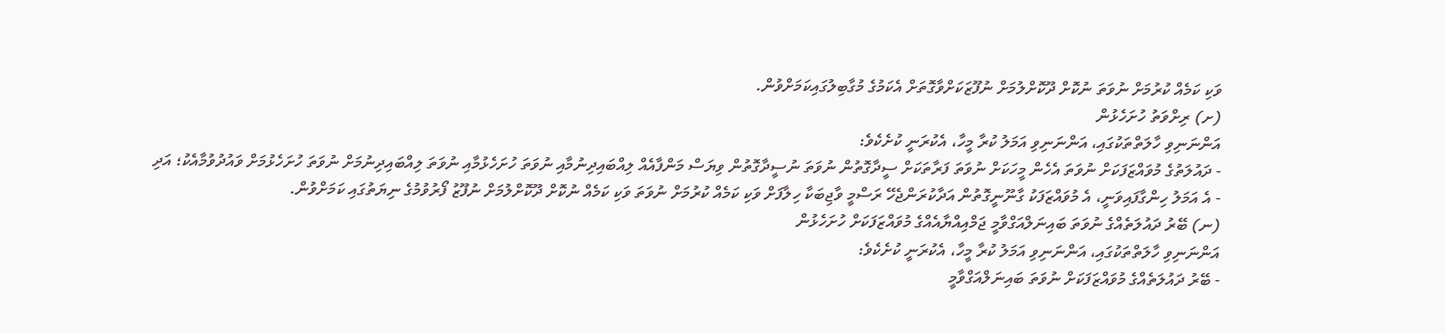ވަކި ކަމެއް ކުރުމަށް ނުވަތަ ނުކޮށް ދޫކޮށްލުމަށް ނުފޫޒަކަށްވާގޮތަށް އެކަމުގެ މުގާބިލުގައިކަމަށްވުން.
(ށ) ރިށްވަތު ހުށަހެޅުން
އަންނަނިވި ހާލަތްތަކުގައި، އަންނަނިވި އަމަލު ކުރާ މީހާ، އެކުރަނީ ކުށެކެވެ:
- ދައުލަތުގެ މުވައްޒަފަކަށް ނުވަތަ އެހެން މީހަކަށް ނުވަތަ ފަރާތަކަށް ސީދާގޮތުން ނުވަތަ ނުސީދާގޮތުން ވިޔަސް މަންފާއެއް ލިއްބައިދިނުމާއި ނުވަތަ ހުށަހެޅުމާއި ނުވަތަ ލިއްބައިދިނުމަށް ނުވަތަ ހުށަހެޅުމަށް ވައުދުވުމާއެކު؛ އަދި
- އެ އަމަލު ހިންގާފައިވަނީ، އެ މުވައްޒަފަކު ގާނޫނީގޮތުން އަދާކުރަންޖެހޭ ރަސްމީ ވާޖިބަކާ ހިލާފަށް ވަކި ކަމެއް ކުރުމަށް ނުވަތަ ވަކި ކަމެއް ނުކޮށް ދޫކޮށްލުމަށް ނުފޫޒު ފޯރުވުމުގެ ނިޔަތުގައި ކަމަށްވުން.
(ނ) ބޭރު ދައުލަތެއްގެ ނުވަތަ ބައިނަލްއަގްވާމީ ޖަމްއިއްޔާއެއްގެ މުވައްޒަފަކަށް ހުށަހެޅުން
އަންނަނިވި ހާލަތްތަކުގައި، އަންނަނިވި އަމަލު ކުރާ މީހާ، އެކުރަނީ ކުށެކެވެ:
- ބޭރު ދައުލަތެއްގެ މުވައްޒަފަކަށް ނުވަތަ ބައިނަލްއަގްވާމީ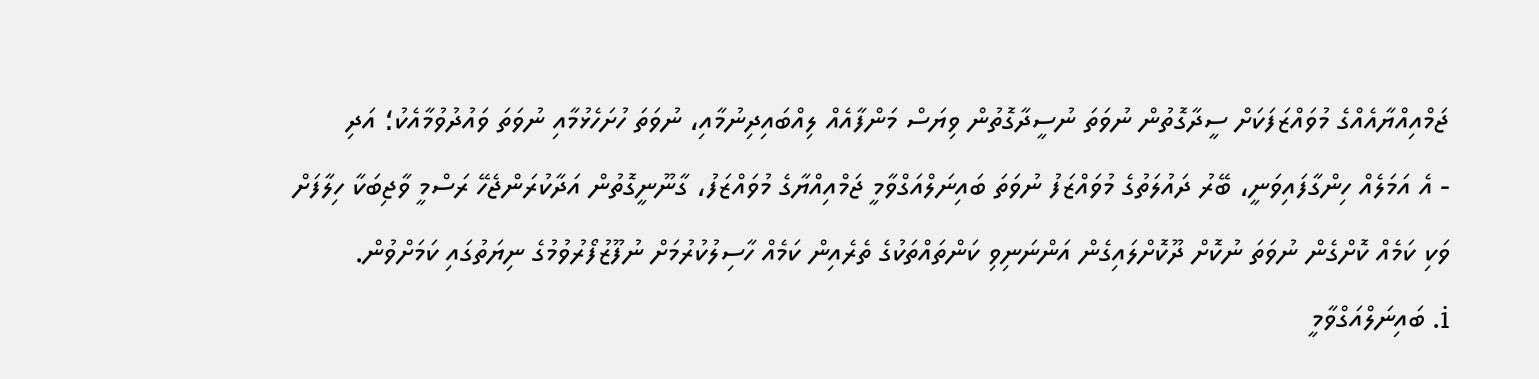ޖަމްއިއްޔާއެއްގެ މުވައްޒަފަކަށް ސީދާގޮތުން ނުވަތަ ނުސީދާގޮތުން ވިޔަސް މަންފާއެއް ލިއްބައިދިނުމާއި، ނުވަތަ ހުށަހެޅުމާއި ނުވަތަ ވައުދުވުމާއެކު؛ އަދި
- އެ އަމަލެއް ހިންގާފައިވަނީ، ބޭރު ދައުލަތުގެ މުވައްޒަފު ނުވަތަ ބައިނަލްއަގްވާމީ ޖަމްއިއްޔާގެ މުވައްޒަފު، ގާނޫނީގޮތުން އަދާކުރަންޖެހޭ ރަސްމީ ވާޖިބަކާ ހިލާފަށް ވަކި ކަމެއް ކޮށްގެން ނުވަތަ ނުކޮށް ދޫކޮށްލައިގެން އަންނަނިވި ކަންތައްތަކުގެ ތެރެއިން ކަމެއް ހާސިލުކުރުމަށް ނުފޫޒުފޯރުވުމުގެ ނިޔަތުގައި ކަމަށްވުން.
i. ބައިނަލްއަގްވާމީ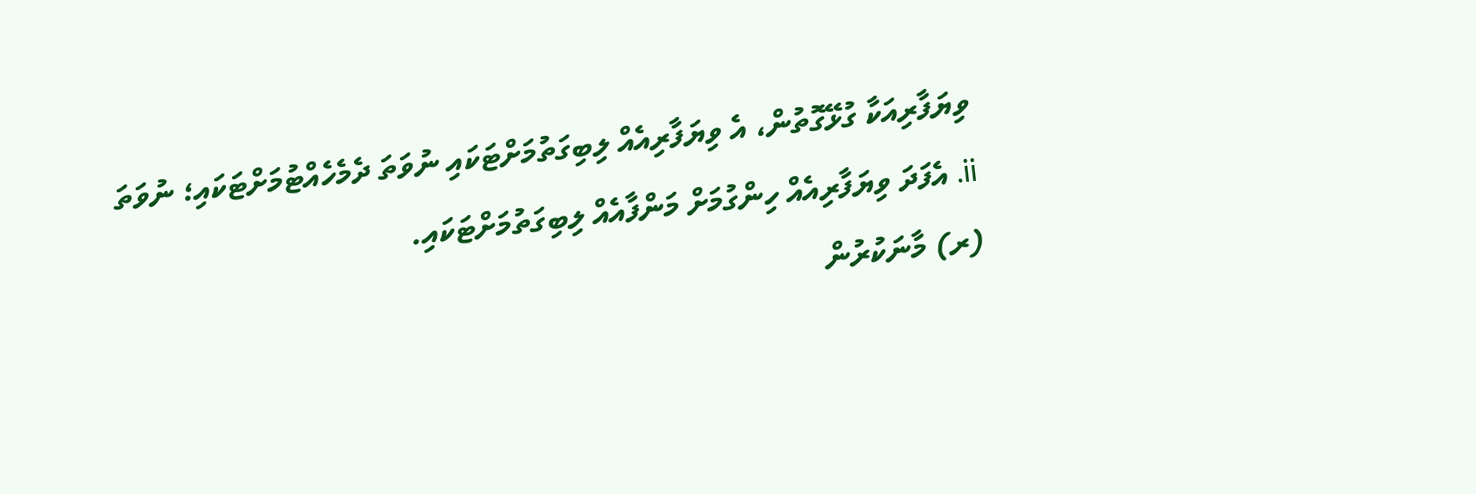ވިޔަފާރިއަކާ ގުޅޭގޮތުން، އެ ވިޔަފާރިއެއް ލިބިގަތުމަށްޓަކައި ނުވަތަ ދެމެހެއްޓުމަށްޓަކައި؛ ނުވަތަ
ii. އެފަދަ ވިޔަފާރިއެއް ހިންގުމަށް މަންފާއެއް ލިބިގަތުމަށްޓަކައި.
(ރ) މާނަކުރުން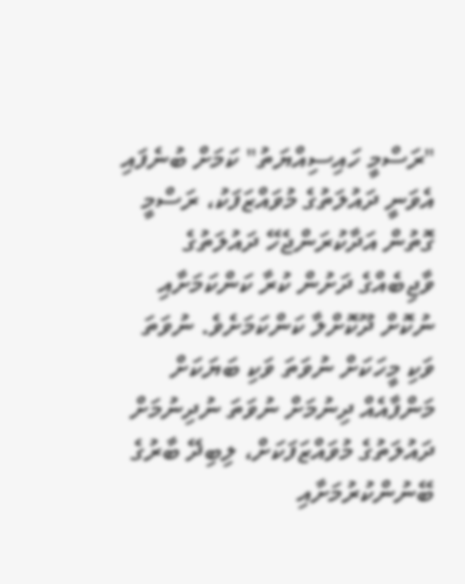"ރަސްމީ ހައިސިއްޔަތު" ކަމަށް ބުނެފައި އެވަނީ ދައުލަތުގެ މުވައްޒަފަކު، ރަސްމީ ގޮތުން އަދާކުރަންޖެހޭ ދައުލަތުގެ ވާޖިބެއްގެ ދަށުން ކުރާ ކަންކަމަށާއި ނުކޮށް ދޫކޮށްލާ ކަންކަމަށެވެ. ނުވަތަ ވަކި މީހަކަށް ނުވަތަ ވަކި ބަޔަކަށް މަންފާއެއް ދިނުމަށް ނުވަތަ ނުދިނުމަށް ދައުލަތުގެ މުވައްޒަފަކަށް، ލިބިދޭ ބާރުގެ ބޭނުންކުރުމަށާއި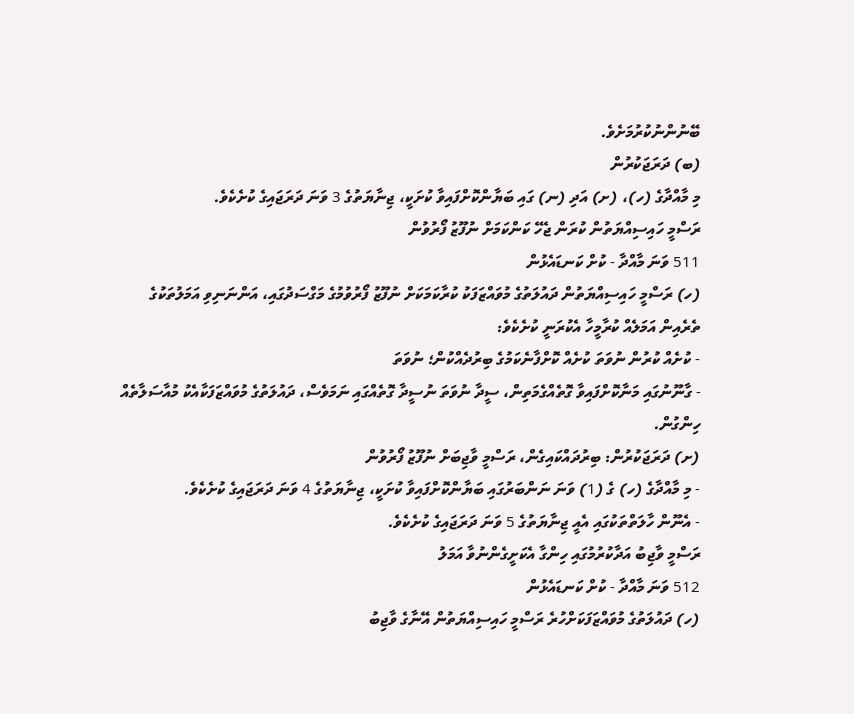ބޭނުންނުކުރުމަށެވެ.
(ބ) ދަރަޖަކުރުން
މި މާއްދާގެ (ހ)، (ށ) އަދި (ނ) ގައި ބަޔާންކޮށްފައިވާ ކުށަކީ، ޖިނާޔަތުގެ 3 ވަނަ ދަރަޖައިގެ ކުށެކެވެ.
ރަސްމީ ހައިސިއްޔަތުން ކުރަން ޖެހޭ ކަންކަމަށް ނުފޫޒު ފޯރުވުން
511 ވަނަ މާއްދާ - ކުށް ކަނޑައެޅުން
(ހ) ރަސްމީ ހައިސިއްޔަތުން ދައުލަތުގެ މުވައްޒަފަކު ކުރާކަމަކަށް ނުފޫޒު ފޯރުވުމުގެ މަގްސަދުގައި، އަންނަނިވި އަމަލުތަކުގެ ތެރެއިން އަމަލެއް ކުރާމީހާ އެކުރަނީ ކުށެކެވެ:
- ކުށެއް ކުރުން ނުވަތަ ކުށެއް ކޮށްފާނެކަމުގެ ބިރުދެއްކުން؛ ނުވަތަ
- ގާނޫނުގައި މަނާކޮށްފައިވާ ގޮތެއްގެމަތިން، ސީދާ ނުވަތަ ނުސީދާ ގޮތެއްގައި ނަމަވެސް، ދައުލަތުގެ މުވައްޒަފަކާއެކު މުއާސަލާތެއް ހިންގުން.
(ށ) ދަރަޖަކުރުން: ބިރުދައްކައިގެން، ރަސްމީ ވާޖިބަށް ނުފޫޒު ފޯރުވުން
- މި މާއްދާގެ (ހ) ގެ (1) ވަނަ ނަންބަރުގައި ބަޔާންކޮށްފައިވާ ކުށަކީ، ޖިނާޔަތުގެ 4 ވަނަ ދަރަޖައިގެ ކުށެކެވެ.
- އެނޫން ހާލަތްތަކުގައި އެއީ ޖިނާޔަތުގެ 5 ވަނަ ދަރަޖައިގެ ކުށެކެވެ.
ރަސްމީ ވާޖިބު އަދާކުރުމުގައި ހިންގާ އެކަށީގެންނުވާ އަމަލު
512 ވަނަ މާއްދާ - ކުށް ކަނޑައެޅުން
(ހ) ދައުލަތުގެ މުވައްޒަފަކަށްހުރެ ރަސްމީ ހައިސިއްޔަތުން އޭނާގެ ވާޖިބު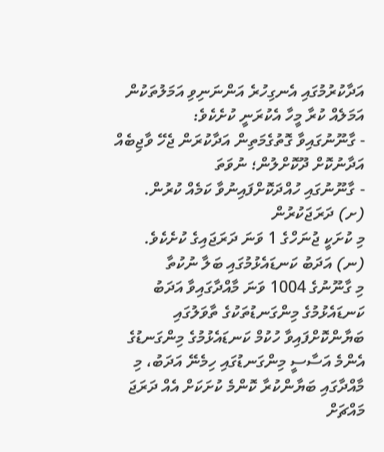އަދާކުރުމުގައި އެނގިހުރެ އަންނަނިވި އަމަލުތަކުން އަމަލެއް ކުރާ މީހާ އެކުރަނީ ކުށެކެވެ:
- ގާނޫނުގައިވާ ގޮތުގެމަތިން އަދާކުރަން ޖެހޭ ވާޖިބެއް އަދާނުކޮށް ދޫކޮށްލުން؛ ނުވަތަ
- ގާނޫނުގައި ހުއްދަކޮށްފައިނުވާ ކަމެއް ކުރުން.
(ށ) ދަރަޖަކުރުން
މި ކުށަކީ ޖުނަހްގެ 1 ވަނަ ދަރަޖައިގެ ކުށެކެވެ.
(ނ) އަދަބު ކަނޑައެޅުމުގައި ބަލާ ނުކުތާ
މި ގާނޫނުގެ 1004 ވަނަ މާއްދާގައިވާ އަދަބު ކަނޑައެޅުމުގެ މިންގަނޑުތަކުގެ ތާވަލުގައި ބަޔާންކޮށްފައިވާ ހުކުމް ކަނޑައެޅުމުގެ މިންގަނޑުގެ އެންމެ އަސާސީ މިންގަނޑުގައި ހިމެނޭ އަދަބު، މި މާއްދާގައި ބަޔާންކުރާ ކޮންމެ ކުށަކަށް އެއް ދަރަޖަ މައްޗަށް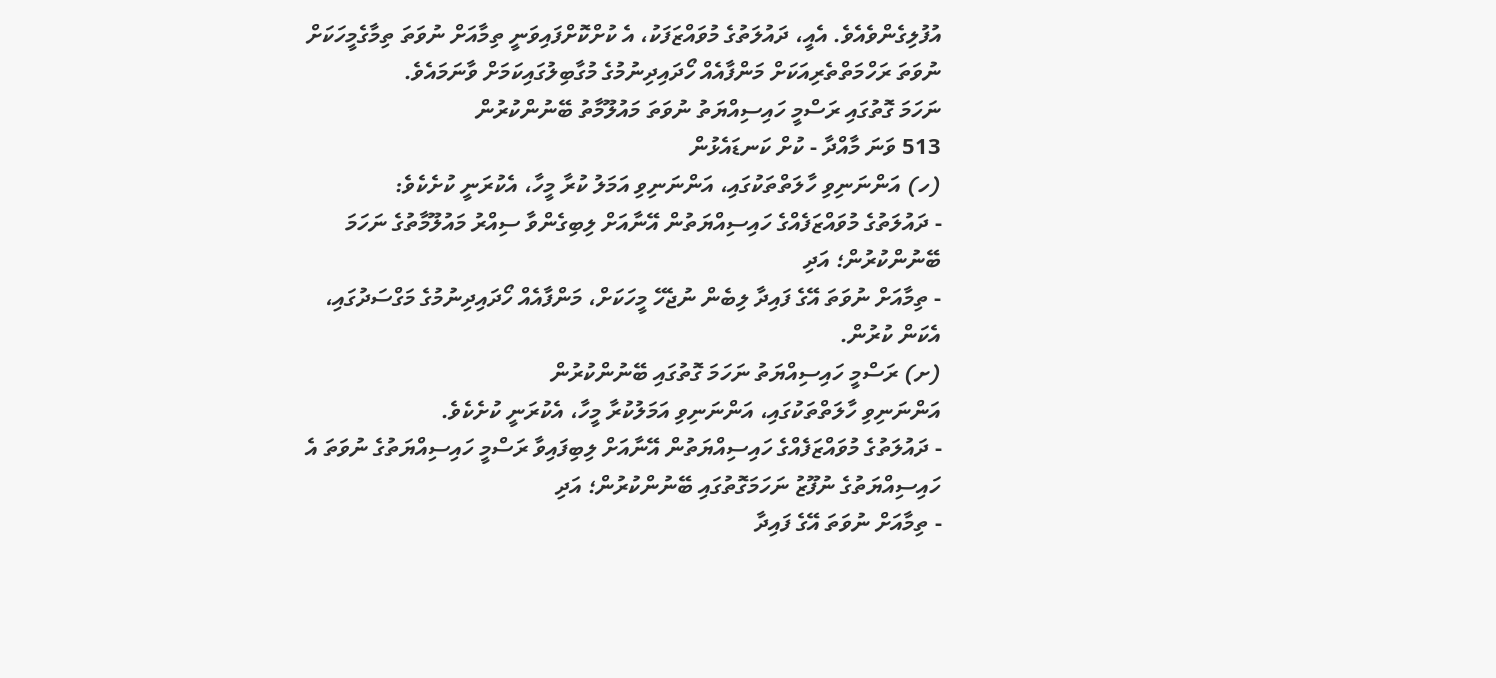އުފުލިގެންވެއެވެ. އެއީ، ދައުލަތުގެ މުވައްޒަފަކު، އެ ކުށްކޮށްފައިވަނީ ތިމާއަށް ނުވަތަ ތިމާގެމީހަކަށް ނުވަތަ ރަހްމަތްތެރިއަކަށް މަންފާއެއް ހޯދައިދިނުމުގެ މުގާބިލުގައިކަމަށް ވާނަމައެވެ.
ނަހަމަ ގޮތުގައި ރަސްމީ ހައިސިއްޔަތު ނުވަތަ މައުލޫމާތު ބޭނުންކުރުން
513 ވަނަ މާއްދާ - ކުށް ކަނޑައެޅުން
(ހ) އަންނަނިވި ހާލަތްތަކުގައި، އަންނަނިވި އަމަލު ކުރާ މީހާ، އެކުރަނީ ކުށެކެވެ:
- ދައުލަތުގެ މުވައްޒަފެއްގެ ހައިސިއްޔަތުން އޭނާއަށް ލިބިގެންވާ ސިއްރު މައުލޫމާތުގެ ނަހަމަ ބޭނުންކުރުން؛ އަދި
- ތިމާއަށް ނުވަތަ އޭގެ ފައިދާ ލިބެން ނުޖެހޭ މީހަކަށް، މަންފާއެއް ހޯދައިދިނުމުގެ މަގްސަދުގައި، އެކަން ކުރުން.
(ށ) ރަސްމީ ހައިސިއްޔަތު ނަހަމަ ގޮތުގައި ބޭނުންކުރުން
އަންނަނިވި ހާލަތްތަކުގައި، އަންނަނިވި އަމަލުކުރާ މީހާ، އެކުރަނީ ކުށެކެވެ.
- ދައުލަތުގެ މުވައްޒަފެއްގެ ހައިސިއްޔަތުން އޭނާއަށް ލިބިފައިވާ ރަސްމީ ހައިސިއްޔަތުގެ ނުވަތަ އެ ހައިސިއްޔަތުގެ ނުފޫޒު ނަހަމަގޮތުގައި ބޭނުންކުރުން؛ އަދި
- ތިމާއަށް ނުވަތަ އޭގެ ފައިދާ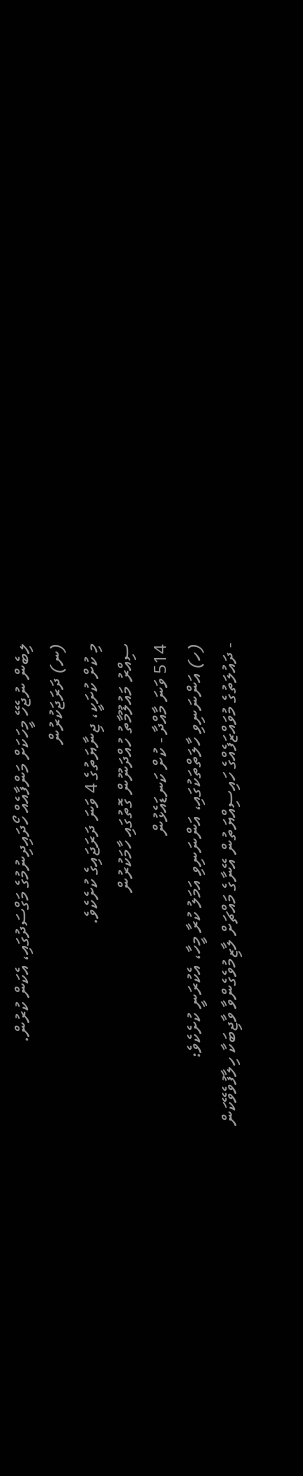ލިބެން ނުޖެހޭ މީހަކަށް މަންފާއެއް ހޯދައިދިނުމުގެ މަގްސަދުގައި، އެކަން ކުރުން.
(ނ) ދަރަޖަކުރުން
މި ކުށް ކުށަކީ، ޖިނާޔަތުގެ 4 ވަނަ ދަރަޖައިގެ ކުށެކެވެ.
ސިއްރު މައުލޫމާތު ހުއްދަނޫން ގޮތުގައި ހާމަކުރުން
514 ވަނަ މާއްދާ - ކުށް ކަނޑައެޅުން
(ހ) އަންނަނިވި ހާލަތްތަކުގައި، އަންނަނިވި އަމަލު ކުރާ މީހާ، އެކުރަނީ ކުށެކެވެ:
- ދައުލަތުގެ މުވައްޒަފެއްގެ ހައިސިއްޔަތުން އޭނާގެ މައްޗަށް ލާޒިމުވެގެންވާ ވާޖިބަކާ ހިލާފުވެވޭކަން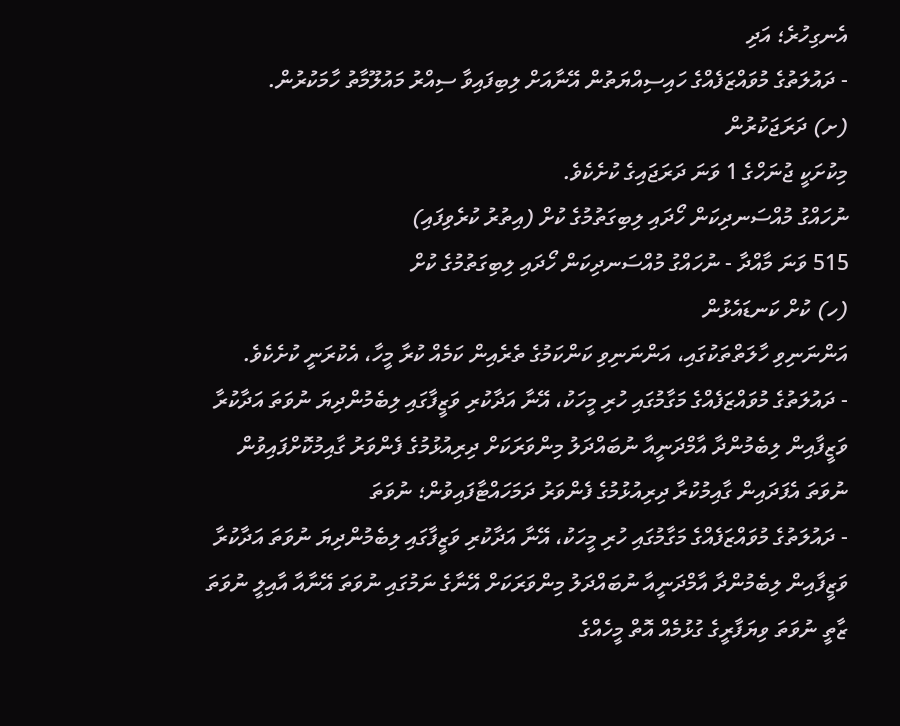އެނގިހުރެ؛ އަދި
- ދައުލަތުގެ މުވައްޒަފެއްގެ ހައިސިއްޔަތުން އޭނާއަށް ލިބިފައިވާ ސިއްރު މައުލޫމާތު ހާމަކުރުން.
(ށ) ދަރަޖަކުރުން
މިކުށަކީ ޖުނަހްގެ 1 ވަނަ ދަރަޖައިގެ ކުށެކެވެ.
ނުހައްގު މުއްސަނދިކަން ހޯދައި ލިބިގަތުމުގެ ކުށް (އިތުރު ކުރެވިފައި)
515 ވަނަ މާއްދާ - ނުހައްގު މުއްސަނދިކަން ހޯދައި ލިބިގަތުމުގެ ކުށް
(ހ) ކުށް ކަނޑައެޅުން
އަންނަނިވި ހާލަތްތަކުގައި، އަންނަނިވި ކަންކަމުގެ ތެރެއިން ކަމެއް ކުރާ މީހާ، އެކުރަނީ ކުށެކެވެ.
- ދައުލަތުގެ މުވައްޒަފެއްގެ މަގާމުގައި ހުރި މީހަކު، އޭނާ އަދާކުރި ވަޒީފާގައި ލިބެމުންދިޔަ ނުވަތަ އަދާކުރާ ވަޒީފާއިން ލިބެމުންދާ އާމްދަނީއާ ނުބައްދަލު މިންވަރަކަށް ދިރިއުޅުމުގެ ފެންވަރު ގާއިމުކޮށްފައިވުން ނުވަތަ އެފަދައިން ގާއިމުކުރާ ދިރިއުޅުމުގެ ފެންވަރު ދަމަހައްޓާފައިވުން؛ ނުވަތަ
- ދައުލަތުގެ މުވައްޒަފެއްގެ މަގާމުގައި ހުރި މީހަކު، އޭނާ އަދާކުރި ވަޒީފާގައި ލިބެމުންދިޔަ ނުވަތަ އަދާކުރާ ވަޒީފާއިން ލިބެމުންދާ އާމްދަނީއާ ނުބައްދަލު މިންވަރަކަށް އޭނާގެ ނަމުގައި ނުވަތަ އޭނާއާ އާއިލީ ނުވަތަ ޒާތީ ނުވަތަ ވިޔަފާރީގެ ގުޅުމެއް އޮތް މީހެއްގެ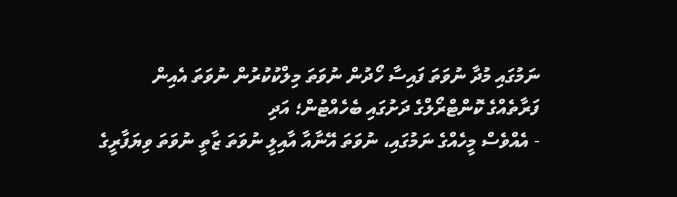ނަމުގައި މުދާ ނުވަތަ ފައިސާ ހޯދުން ނުވަތަ މިލްކުކުރުން ނުވަތަ އެއިން ފަރާތެއްގެ ކޮންޓްރޯލްގެ ދަށުގައި ބެހެއްޓުން؛ އަދި
- އެއްވެސް މީހެއްގެ ނަމުގައި، ނުވަތަ އޭނާއާ އާއިލީ ނުވަތަ ޒާތީ ނުވަތަ ވިޔަފާރީގެ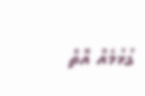ގުޅުމެއް އޮތް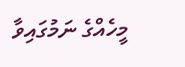މީހެއްގެ ނަމުގައިވާ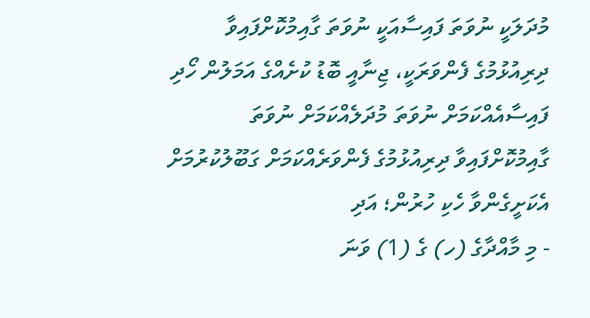މުދަލަކީ ނުވަތަ ފައިސާއަކީ ނުވަތަ ގާއިމުކޮށްފައިވާ ދިރިއުޅުމުގެ ފެންވަރަކީ، ޖިނާއީ ބޮޑު ކުށެއްގެ އަމަލުން ހޯދި ފައިސާއެއްކަމަށް ނުވަތަ މުދަލެއްކަމަށް ނުވަތަ ގާއިމުކޮށްފައިވާ ދިރިއުޅުމުގެ ފެންވަރެއްކަމަށް ގަބޫލުކުރުމަށް އެކަށީގެންވާ ހެކި ހުރުން؛ އަދި
- މި މާއްދާގެ (ހ) ގެ (1) ވަނަ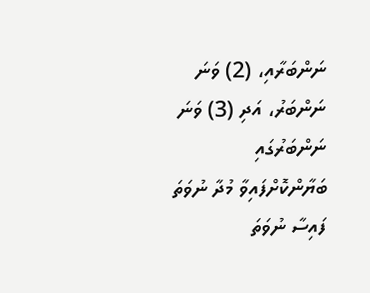ނަންބަރާއި، (2) ވަނަ ނަންބަރު، އަދި (3) ވަނަ ނަންބަރުގައި ބަޔާންކޮށްފައިވާ މުދާ ނުވަތަ ފައިސާ ނުވަތަ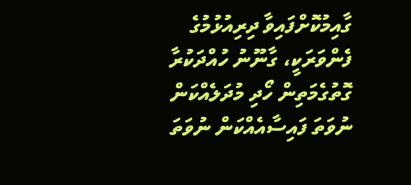ގާއިމުކޮށްފައިވާ ދިރިއުޅުމުގެ ފެންވަރަކީ، ގާނޫނު ހުއްދަކުރާ ގޮތުގެމަތިން ހޯދި މުދަލެއްކަން ނުވަތަ ފައިސާއެއްކަން ނުވަތަ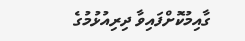ގާއިމުކޮށްފައިވާ ދިރިއުޅުމުގެ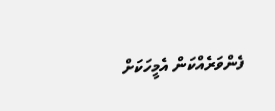ފެންވަރެއްކަން އެމީހަކަށް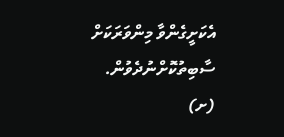އެކަށީގެންވާ މިންވަރަކަށް ސާބިތުކޮށްނުދެވުން.
(ށ)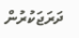ދަރަޖަކުރުން